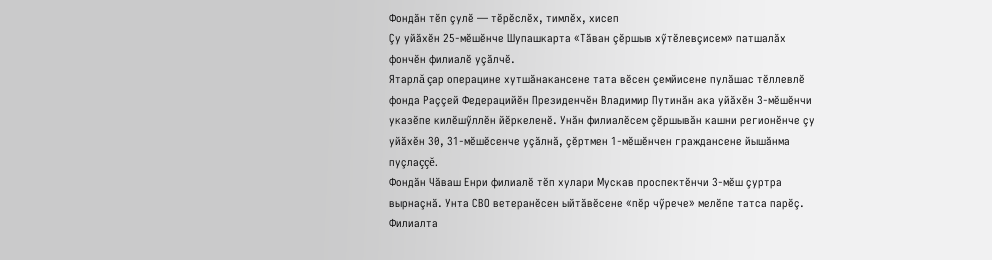Фондăн тĕп çулĕ — тĕрĕслĕх, тимлĕх, хисеп
Çу уйăхĕн 25-мĕшĕнче Шупашкарта «Тăван çĕршыв хӳтĕлевçисем» патшалăх фончĕн филиалĕ уçăлчĕ.
Ятарлă çар операцине хутшăнакансене тата вĕсен çемйисене пулăшас тĕллевлĕ фонда Раççей Федерацийĕн Президенчĕн Владимир Путинăн ака уйăхĕн 3-мĕшĕнчи указĕпе килĕшӳллĕн йĕркеленĕ. Унăн филиалĕсем çĕршывăн кашни регионĕнче çу уйăхĕн 30, 31-мĕшĕсенче уçăлнă, çĕртмен 1-мĕшĕнчен граждансене йышăнма пуçлаççĕ.
Фондăн Чăваш Енри филиалĕ тĕп хулари Мускав проспектĕнчи 3-мĕш çуртра вырнаçнă. Унта СВО ветеранĕсен ыйтăвĕсене «пĕр чӳрече» мелĕпе татса парĕç. Филиалта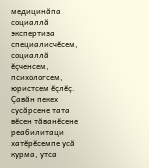медицинăпа социаллă экспертиза специалисчĕсем, социаллă ĕçченсем, психологсем, юристсем ĕçлĕç. Çавăн пекех сусăрсене тата вĕсен тăванĕсене реабилитаци хатĕрĕсемпе усă курма, утса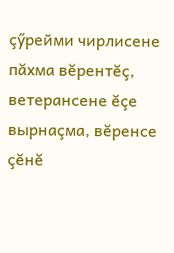çӳрейми чирлисене пăхма вĕрентĕç, ветерансене ĕçе вырнаçма, вĕренсе çĕнĕ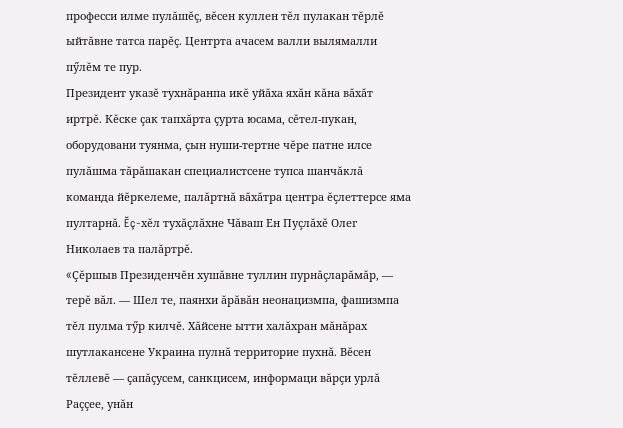професси илме пулăшĕç, вĕсен куллен тĕл пулакан тĕрлĕ ыйтăвне татса парĕç. Центрта ачасем валли вылямалли пӳлĕм те пур.
Президент указĕ тухнăранпа икĕ уйăха яхăн кăна вăхăт иртрĕ. Кĕске çак тапхăрта çурта юсама, сĕтел-пукан, оборудовани туянма, çын нуши-тертне чĕре патне илсе пулăшма тăрăшакан специалистсене тупса шанчăклă команда йĕркелеме, палăртнă вăхăтра центра ĕçлеттерсе яма пултарнă. Ĕç-хĕл тухăçлăхне Чăваш Ен Пуçлăхĕ Олег Николаев та палăртрĕ.
«Çĕршыв Президенчĕн хушăвне туллин пурнăçларăмăр, — терĕ вăл. — Шел те, паянхи ăрăвăн неонацизмпа, фашизмпа тĕл пулма тӳр килчĕ. Хăйсене ытти халăхран мăнăрах шутлакансене Украина пулнă территорие пухнă. Вĕсен тĕллевĕ — çапăçусем, санкцисем, информаци вăрçи урлă Раççее, унăн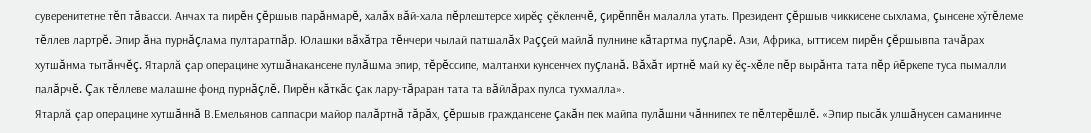суверенитетне тĕп тăвасси. Анчах та пирĕн çĕршыв парăнмарĕ, халăх вăй-хала пĕрлештерсе хирĕç çĕкленчĕ, çирĕппĕн малалла утать. Президент çĕршыв чиккисене сыхлама, çынсене хӳтĕлеме тĕллев лартрĕ. Эпир ăна пурнăçлама пултаратпăр. Юлашки вăхăтра тĕнчери чылай патшалăх Раççей майлă пулнине кăтартма пуçларĕ. Ази, Африка, ыттисем пирĕн çĕршывпа тачăрах хутшăнма тытăнчĕç. Ятарлă çар операцине хутшăнакансене пулăшма эпир, тĕрĕссипе, малтанхи кунсенчех пуçланă. Вăхăт иртнĕ май ку ĕç-хĕле пĕр вырăнта тата пĕр йĕркепе туса пымалли палăрчĕ. Çак тĕллеве малашне фонд пурнăçлĕ. Пирĕн кăткăс çак лару-тăраран тата та вăйлăрах пулса тухмалла».
Ятарлă çар операцине хутшăннă В.Емельянов саппасри майор палăртнă тăрăх, çĕршыв граждансене çакăн пек майпа пулăшни чăннипех те пĕлтерĕшлĕ. «Эпир пысăк улшăнусен саманинче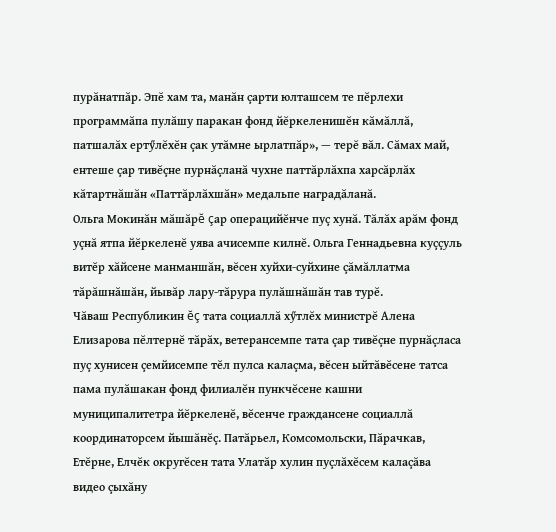пурăнатпăр. Эпĕ хам та, манăн çарти юлташсем те пĕрлехи программăпа пулăшу паракан фонд йĕркеленишĕн кăмăллă, патшалăх ертӳлĕхĕн çак утăмне ырлатпăр», — терĕ вăл. Сăмах май, ентеше çар тивĕçне пурнăçланă чухне паттăрлăхпа харсăрлăх кăтартнăшăн «Паттăрлăхшăн» медальпе наградăланă.
Ольга Мокинăн мăшăрĕ çар операцийĕнче пуç хунă. Тăлăх арăм фонд уçнă ятпа йĕркеленĕ уява ачисемпе килнĕ. Ольга Геннадьевна куççуль витĕр хăйсене манманшăн, вĕсен хуйхи-суйхине çăмăллатма тăрăшнăшăн, йывăр лару-тăрура пулăшнăшăн тав турĕ.
Чăваш Республикин ĕç тата социаллă хӳтлĕх министрĕ Алена Елизарова пĕлтернĕ тăрăх, ветерансемпе тата çар тивĕçне пурнăçласа пуç хунисен çемйисемпе тĕл пулса калаçма, вĕсен ыйтăвĕсене татса пама пулăшакан фонд филиалĕн пункчĕсене кашни муниципалитетра йĕркеленĕ, вĕсенче граждансене социаллă координаторсем йышăнĕç. Патăрьел, Комсомольски, Пăрачкав, Етĕрне, Елчĕк округĕсен тата Улатăр хулин пуçлăхĕсем калаçăва видео çыхăну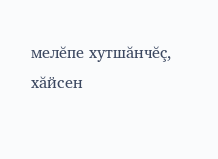мелĕпе хутшăнчĕç, хăйсен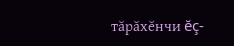тăрăхĕнчи ĕç-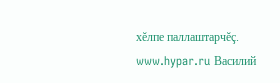хĕлпе паллаштарчĕç.
www.hypar.ru Василий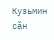Кузьмин сăн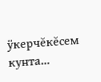ÿкерчĕкĕсем кунта...